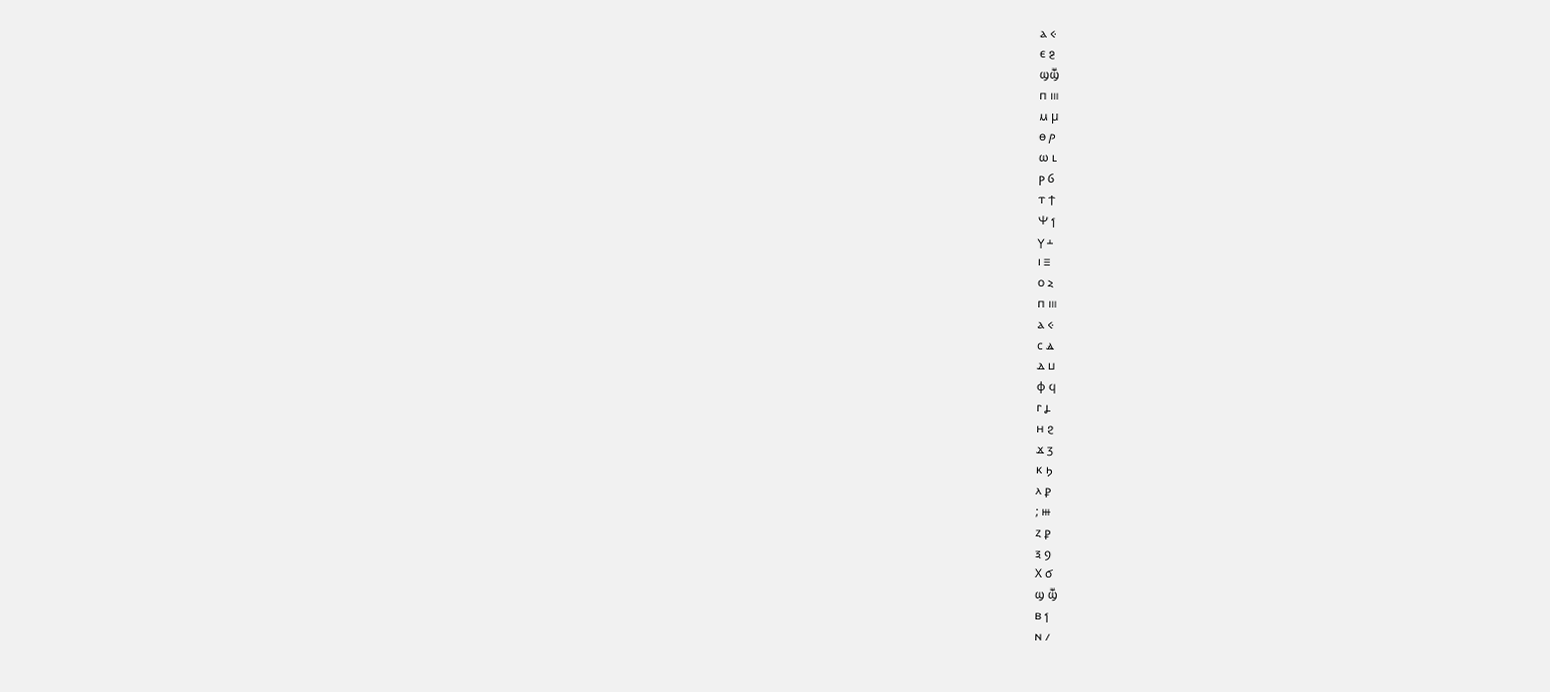ⲁ ⲵ
ⲉ ⳉ
ϣⳃ
ⲡ ⲽ
ⲙ µ
ⲑ ⳏ
ⲱ ⳑ
ⲣ ⳓ
ⲧ ϯ
Ⲯ ⳕ
ⲩ ⲳ
ⲓ ⲷ
ⲟ ⲹ
ⲡ ⲽ
ⲁ ⲵ
ⲥ ⳛ
ⲇ ⳙ
ⲫ ϥ
ⲅ ⳗ
ⲏ ϩ
ϫ ⳅ
ⲕ ϧ
ⲗ ⳁ
; ⲿ
ⲍ ⳁ
ⲝ ⳋ
Ⲭ ϭ
ϣ ⳃ
ⲃ ⳕ
ⲛ ⳇ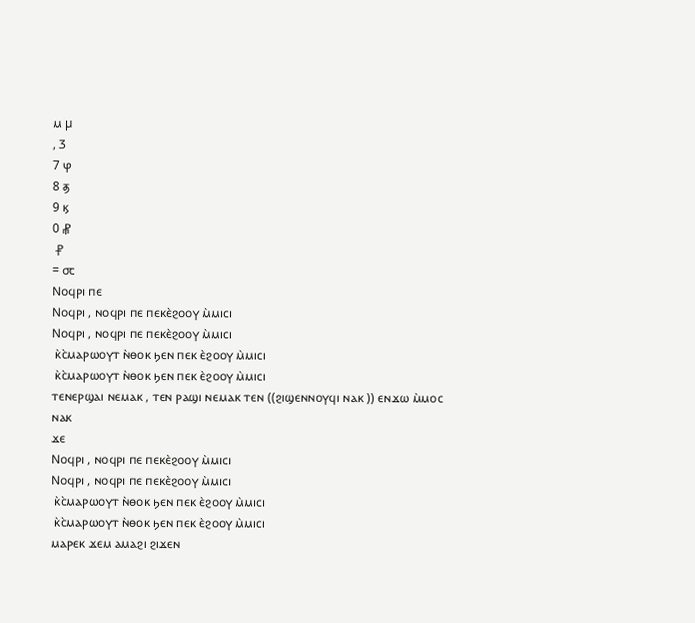ⲙ µ
, Ⳅ
7 ⳡ
8 ⳣ
9 ⳤ
0 ⳦
 ⳨
= ⳪
Ⲛⲟϥⲣⲓ ⲡⲉ
Ⲛⲟϥⲣⲓ , ⲛⲟϥⲣⲓ ⲡⲉ ⲡⲉⲕⲉ̀ϩⲟⲟⲩ ⲙ̀ⲙⲓⲥⲓ
Ⲛⲟϥⲣⲓ , ⲛⲟϥⲣⲓ ⲡⲉ ⲡⲉⲕⲉ̀ϩⲟⲟⲩ ⲙ̀ⲙⲓⲥⲓ
 ⲕ̀ⲥ̀ⲙⲁⲣⲱⲟⲩⲧ ⲛ̀ⲑⲟⲕ ϧⲉⲛ ⲡⲉⲕ ⲉ̀ϩⲟⲟⲩ ⲙ̀ⲙⲓⲥⲓ
 ⲕ̀ⲥ̀ⲙⲁⲣⲱⲟⲩⲧ ⲛ̀ⲑⲟⲕ ϧⲉⲛ ⲡⲉⲕ ⲉ̀ϩⲟⲟⲩ ⲙ̀ⲙⲓⲥⲓ
ⲧⲉⲛⲉⲣϣⲁⲓ ⲛⲉⲙⲁⲕ , ⲧⲉⲛ ⲣⲁϣⲓ ⲛⲉⲙⲁⲕ ⲧⲉⲛ ((ϩⲓϣⲉⲛⲛⲟⲩϥⲓ ⲛⲁⲕ )) ⲉⲛϫⲱ ⲙ̀ⲙⲟⲥ ⲛⲁⲕ
ϫⲉ
Ⲛⲟϥⲣⲓ , ⲛⲟϥⲣⲓ ⲡⲉ ⲡⲉⲕⲉ̀ϩⲟⲟⲩ ⲙ̀ⲙⲓⲥⲓ
Ⲛⲟϥⲣⲓ , ⲛⲟϥⲣⲓ ⲡⲉ ⲡⲉⲕⲉ̀ϩⲟⲟⲩ ⲙ̀ⲙⲓⲥⲓ
 ⲕ̀ⲥ̀ⲙⲁⲣⲱⲟⲩⲧ ⲛ̀ⲑⲟⲕ ϧⲉⲛ ⲡⲉⲕ ⲉ̀ϩⲟⲟⲩ ⲙ̀ⲙⲓⲥⲓ
 ⲕ̀ⲥ̀ⲙⲁⲣⲱⲟⲩⲧ ⲛ̀ⲑⲟⲕ ϧⲉⲛ ⲡⲉⲕ ⲉ̀ϩⲟⲟⲩ ⲙ̀ⲙⲓⲥⲓ
ⲙⲁⲣⲉⲕ ϫⲉⲙ ⲁⲙⲁϩⲓ ϩⲓϫⲉⲛ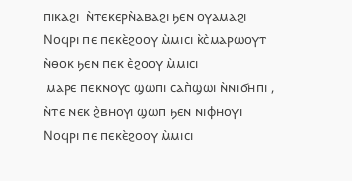ⲡⲓⲕⲁϩⲓ  ⲛ̀ⲧⲉⲕⲉⲣⲛ̀ⲁⲃⲁϩⲓ ϧⲉⲛ ⲟⲩⲁⲙⲁϩⲓ
Ⲛⲟϥⲣⲓ ⲡⲉ ⲡⲉⲕⲉ̀ϩⲟⲟⲩ ⲙ̀ⲙⲓⲥⲓ ⲕ̀ⲥ̀ⲙⲁⲣⲱⲟⲩⲧ ⲛ̀ⲑⲟⲕ ϧⲉⲛ ⲡⲉⲕ ⲉ̀ϩⲟⲟⲩ ⲙ̀ⲙⲓⲥⲓ
 ⲙⲁⲣⲉ ⲡⲉⲕⲛⲟⲩⲥ ϣⲱⲡⲓ ⲥⲁⲡ̀ϣⲱⲓ ⲛ̀ⲛⲓϭⲏⲡⲓ , ⲛ̀ⲧⲉ ⲛⲉⲕ ϩ̀ⲃⲏⲟⲩⲓ ϣⲱⲡ ϧⲉⲛ ⲛⲓⲫⲏⲟⲩⲓ
Ⲛⲟϥⲣⲓ ⲡⲉ ⲡⲉⲕⲉ̀ϩⲟⲟⲩ ⲙ̀ⲙⲓⲥⲓ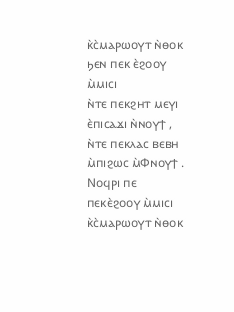ⲕ̀ⲥ̀ⲙⲁⲣⲱⲟⲩⲧ ⲛ̀ⲑⲟⲕ ϧⲉⲛ ⲡⲉⲕ ⲉ̀ϩⲟⲟⲩ ⲙ̀ⲙⲓⲥⲓ
ⲛ̀ⲧⲉ ⲡⲉⲕϩⲏⲧ ⲙⲉⲩⲓ ⲉ̀ⲡⲓⲥⲁϫⲓ ⲛ̀ⲛⲟⲩϯ , ⲛ̀ⲧⲉ ⲡⲉⲕⲗⲁⲥ ⲃⲉⲃⲏ ⲙ̀ⲡⲓϩⲱⲥ ⲙ̀Ⲫⲛⲟⲩϯ .
Ⲛⲟϥⲣⲓ ⲡⲉ ⲡⲉⲕⲉ̀ϩⲟⲟⲩ ⲙ̀ⲙⲓⲥⲓ ⲕ̀ⲥ̀ⲙⲁⲣⲱⲟⲩⲧ ⲛ̀ⲑⲟⲕ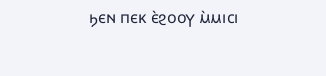ϧⲉⲛ ⲡⲉⲕ ⲉ̀ϩⲟⲟⲩ ⲙ̀ⲙⲓⲥⲓ